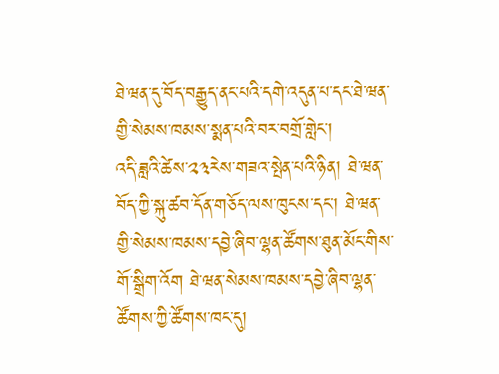ཐེ་ཝན་དུ་བོད་བརྒྱུད་ནང་པའི་དགེ་འདུན་པ་དང་ཐེ་ཝན་གྱི་སེམས་ཁམས་སྨན་པའི་བར་བགྲོ་གླེང་།
འདི་ཟླའི་ཚེས་༢༣རེས་གཟའ་སྤེན་པའི་ཉིན། ཐེ་ཝན་བོད་ཀྱི་སྐུ་ཚབ་དོན་གཅོད་ལས་ཁུངས་དང་། ཐེ་ཝན་གྱི་སེམས་ཁམས་དབྱེ་ཞིབ་ལྷན་ཚོགས་ཐུན་མོང་གིས་གོ་སྒྲིག་འོག ཐེ་ཝན་སེམས་ཁམས་དབྱེ་ཞིབ་ལྷན་ཚོགས་ཀྱི་ཚོགས་ཁང་དུ།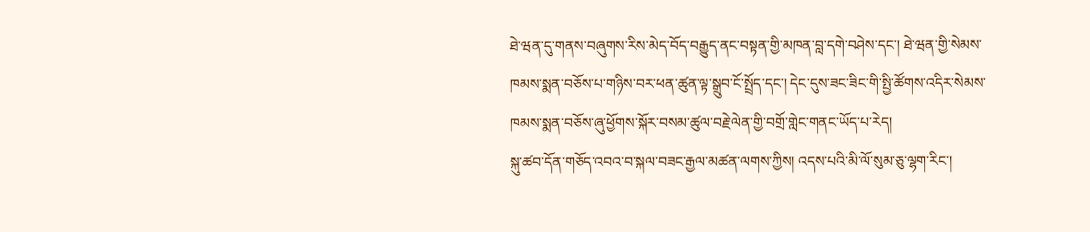ཐེ་ཝན་དུ་གནས་བཞུགས་རིས་མེད་བོད་བརྒྱུད་ནང་བསྟན་གྱི་མཁན་བླ་དགེ་བཤེས་དང་། ཐེ་ཝན་གྱི་སེམས་ཁམས་སྨན་བཅོས་པ་གཉིས་བར་ཕན་ཚུན་ལྟ་སྒྲུབ་ངོ་སྤྲོད་དང་། དེང་དུས་ཟང་ཟིང་གི་སྤྱི་ཚོགས་འདིར་སེམས་ཁམས་སྨན་བཅོས་ཞུ་ཕྱོགས་སྐོར་བསམ་ཚུལ་བརྗེ་ལེན་གྱི་བགྲོ་གླེང་གནང་ཡོད་པ་རེད།
སྐུ་ཚབ་དོན་གཅོད་འབའ་བ་སྐལ་བཟང་རྒྱལ་མཚན་ལགས་ཀྱིས། འདས་པའི་མི་ལོ་སུམ་ཅུ་ལྷག་རིང་།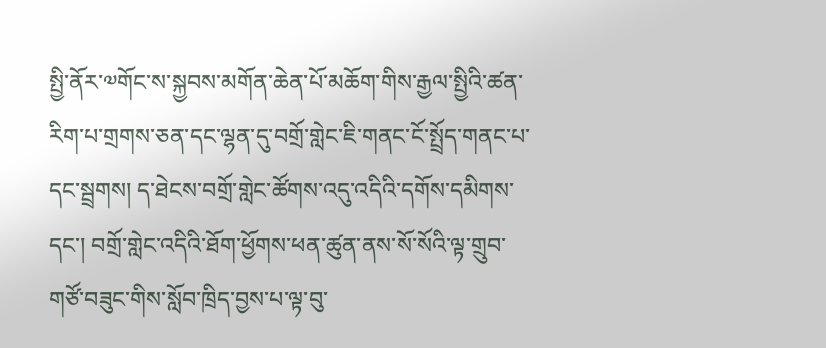སྤྱི་ནོར་༧གོང་ས་སྐྱབས་མགོན་ཆེན་པོ་མཆོག་གིས་རྒྱལ་སྤྱིའི་ཚན་རིག་པ་གྲགས་ཅན་དང་ལྷན་དུ་བགྲོ་གླེང་ཇི་གནང་ངོ་སྤྲོད་གནང་པ་དང་སྦྲགས། ད་ཐེངས་བགྲོ་གླེང་ཚོགས་འདུ་འདིའི་དགོས་དམིགས་དང་། བགྲོ་གླེང་འདིའི་ཐོག་ཕྱོགས་ཕན་ཚུན་ནས་སོ་སོའི་ལྟ་གྲུབ་གཙོ་བཟུང་གིས་སློབ་ཁྲིད་བྱས་པ་ལྟ་བུ་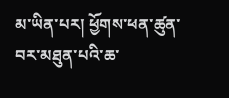མ་ཡིན་པར། ཕྱོགས་ཕན་ཚུན་བར་མཐུན་པའི་ཆ་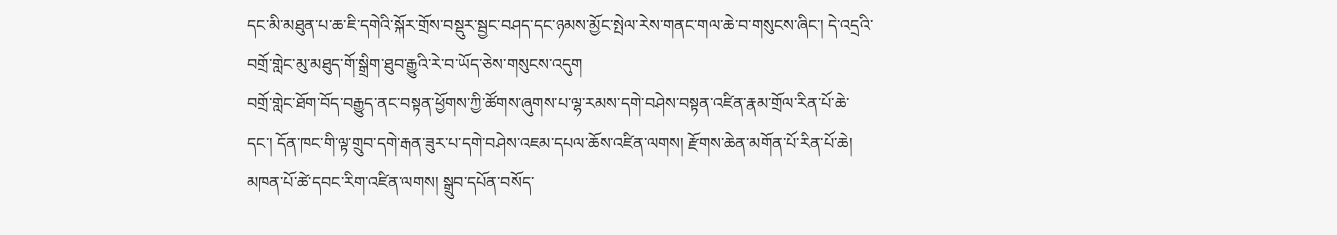དང་མི་མཐུན་པ་ཆ་ཇི་དགེའི་སྐོར་གྲོས་བསྡུར་སྦྱང་བཤད་དང་ཉམས་མྱོང་སྤེལ་རེས་གནང་གལ་ཆེ་བ་གསུངས་ཞིང་། དེ་འདྲའི་བགྲོ་གླེང་མུ་མཐུད་གོ་སྒྲིག་ཐུབ་རྒྱུའི་རེ་བ་ཡོད་ཅེས་གསུངས་འདུག
བགྲོ་གླེང་ཐོག་བོད་བརྒྱུད་ནང་བསྟན་ཕྱོགས་ཀྱི་ཚོགས་ཞུགས་པ་ལྷ་རམས་དགེ་བཤེས་བསྟན་འཛིན་རྣམ་གྲོལ་རིན་པོ་ཆེ་དང་། དོན་ཁང་གི་ལྟ་གྲུབ་དགེ་རྒན་ཟུར་པ་དགེ་བཤེས་འཇམ་དཔལ་ཆོས་འཛིན་ལགས། རྫོགས་ཆེན་མགོན་པོ་རིན་པོ་ཆེ། མཁན་པོ་ཚེ་དབང་རིག་འཛིན་ལགས། སྒྲུབ་དཔོན་བསོད་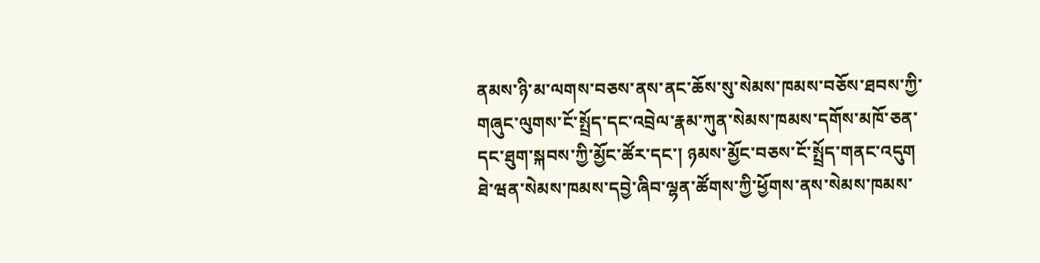ནམས་ཉི་མ་ལགས་བཅས་ནས་ནང་ཆོས་སུ་སེམས་ཁམས་བཅོས་ཐབས་ཀྱི་གཞུང་ལུགས་ངོ་སྤྲོད་དང་འབྲེལ་རྣམ་ཀུན་སེམས་ཁམས་དགོས་མཁོ་ཅན་དང་ཐུག་སྐབས་ཀྱི་མྱོང་ཚོར་དང་། ཉམས་མྱོང་བཅས་ངོ་སྤྲོད་གནང་འདུག
ཐེ་ཝན་སེམས་ཁམས་དབྱེ་ཞིབ་ལྷན་ཚོགས་ཀྱི་ཕྱོགས་ནས་སེམས་ཁམས་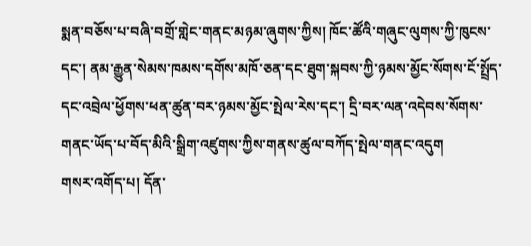སྨན་བཅོས་པ་བཞི་བགྲོ་གླེང་གནང་མཉམ་ཞུགས་ཀྱིས། ཁོང་ཚོའི་གཞུང་ལུགས་ཀྱི་ཁུངས་དང་། ནམ་རྒྱུན་སེམས་ཁམས་དགོས་མཁོ་ཅན་དང་ཐུག་སྐབས་ཀྱི་ཉམས་མྱོང་སོགས་ངོ་སྤྲོད་དང་འབྲེལ་ཕྱོགས་ཕན་ཚུན་བར་ཉམས་མྱོང་སྤེལ་རེས་དང་། དྲི་བར་ལན་འདེབས་སོགས་གནང་ཡོད་པ་བོད་མིའི་སྒྲིག་འཛུགས་ཀྱིས་གནས་ཚུལ་བཀོད་སྤེལ་གནང་འདུག
གསར་འགོད་པ། དོན་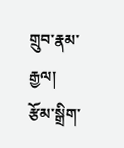གྲུབ་རྣམ་རྒྱལ།
རྩོམ་སྒྲིག་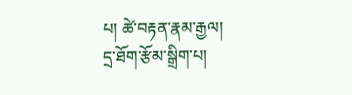པ། ཚེ་བརྟན་རྣམ་རྒྱལ།
དྲ་ཐོག་རྩོམ་སྒྲིག་པ།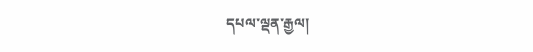དཔལ་ལྡན་རྒྱལ།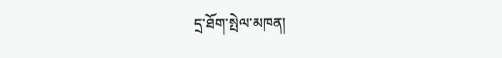དྲ་ཐོག་སྤེལ་མཁན།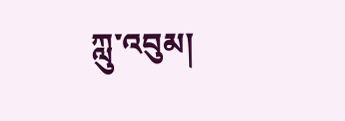ཀླུ་འབུམ།